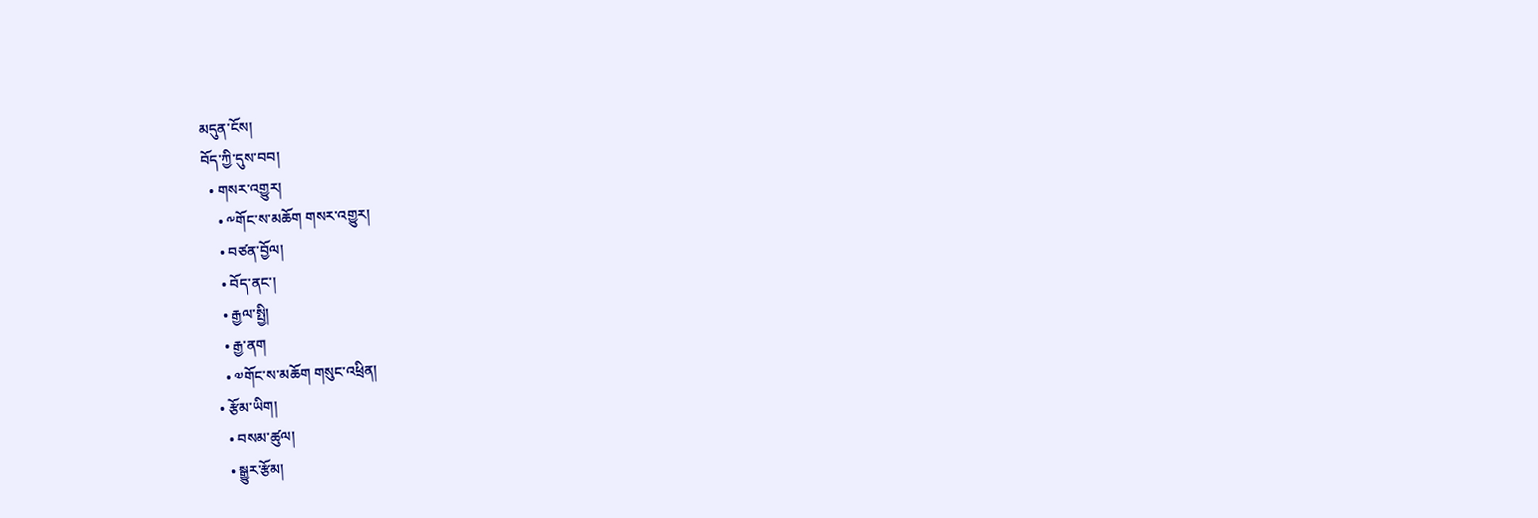མདུན་ངོས།
བོད་ཀྱི་དུས་བབ།
  • གསར་འགྱུར།
    • ༸གོང་ས་མཆོག གསར་འགྱུར།
    • བཙན་བྱོལ།
    • བོད་ནང་།
    • རྒྱལ་སྤྱི།
    • རྒྱ་ནག
    • ༧གོང་ས་མཆོག གསུང་འཕྲིན།
  • རྩོམ་ཡིག།
    • བསམ་ཚུལ།
    • སྒྱུར་རྩོམ།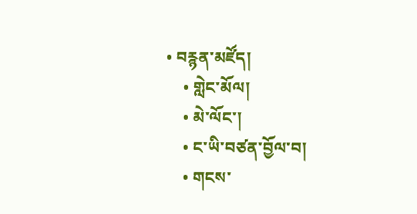• བརྙན་མཛོད།
    • གླེང་མོལ།
    • མེ་ལོང་།
    • ང་ཡི་བཙན་བྱོལ་བ།
    • གངས་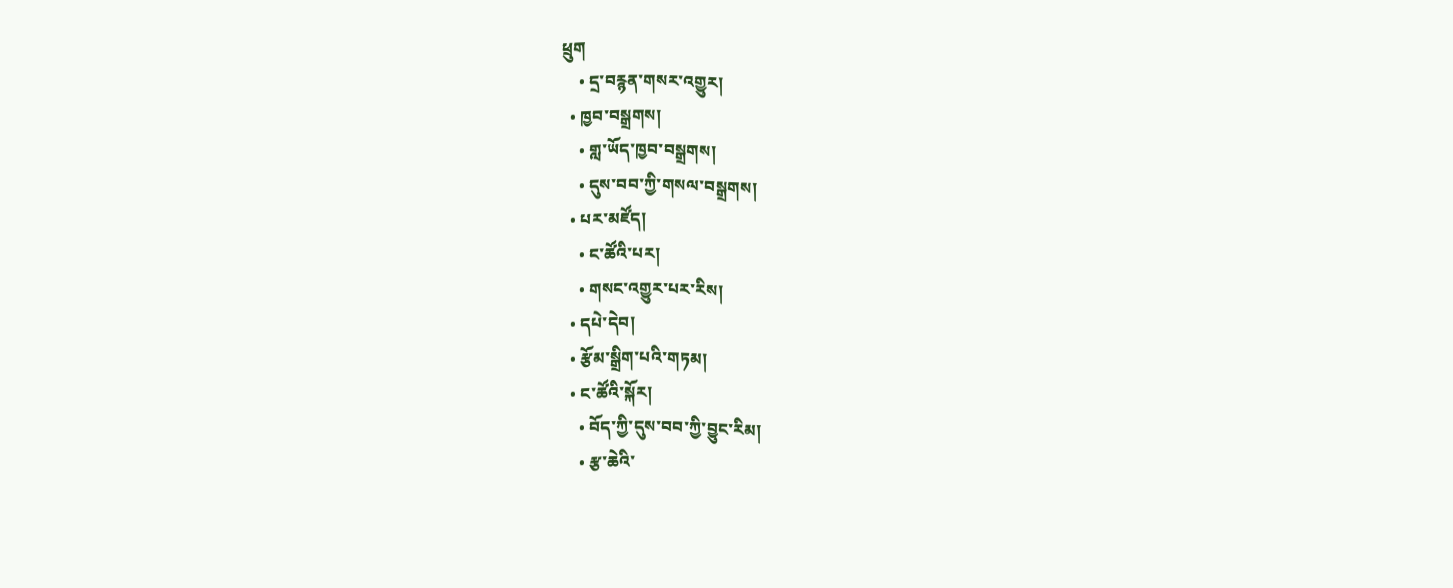ཕྲུག
    • དྲ་བརྙན་གསར་འགྱུར།
  • ཁྱབ་བསྒྲགས།
    • གླ་ཡོད་ཁྱབ་བསྒྲགས།
    • དུས་བབ་ཀྱི་གསལ་བསྒྲགས།
  • པར་མཛོད།
    • ང་ཚོའི་པར།
    • གསང་འགྱུར་པར་རིས།
  • དཔེ་དེབ།
  • རྩོམ་སྒྲིག་པའི་གཏམ།
  • ང་ཚོའི་སྐོར།
    • བོད་ཀྱི་དུས་བབ་ཀྱི་བྱུང་རིམ།
    • རྩ་ཆེའི་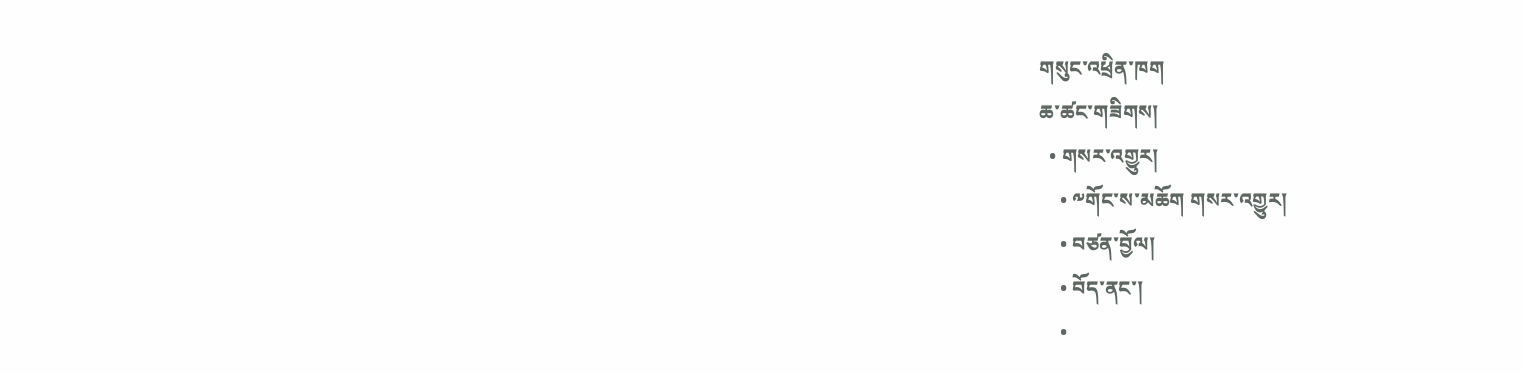གསུང་འཕྲིན་ཁག
ཆ་ཚང་གཟིགས།
  • གསར་འགྱུར།
    • ༸གོང་ས་མཆོག གསར་འགྱུར།
    • བཙན་བྱོལ།
    • བོད་ནང་།
    •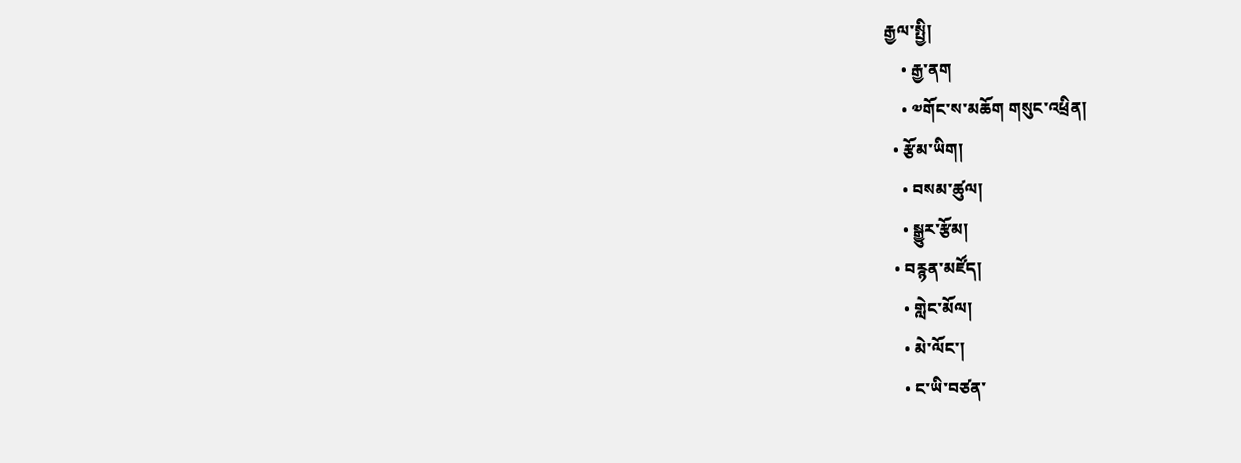རྒྱལ་སྤྱི།
    • རྒྱ་ནག
    • ༧གོང་ས་མཆོག གསུང་འཕྲིན།
  • རྩོམ་ཡིག།
    • བསམ་ཚུལ།
    • སྒྱུར་རྩོམ།
  • བརྙན་མཛོད།
    • གླེང་མོལ།
    • མེ་ལོང་།
    • ང་ཡི་བཙན་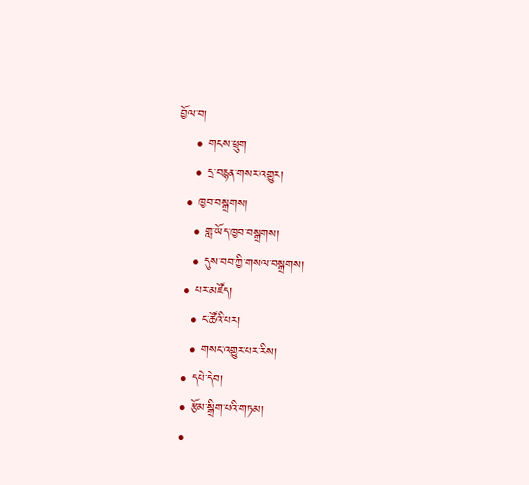བྱོལ་བ།
    • གངས་ཕྲུག
    • དྲ་བརྙན་གསར་འགྱུར།
  • ཁྱབ་བསྒྲགས།
    • གླ་ཡོད་ཁྱབ་བསྒྲགས།
    • དུས་བབ་ཀྱི་གསལ་བསྒྲགས།
  • པར་མཛོད།
    • ང་ཚོའི་པར།
    • གསང་འགྱུར་པར་རིས།
  • དཔེ་དེབ།
  • རྩོམ་སྒྲིག་པའི་གཏམ།
  •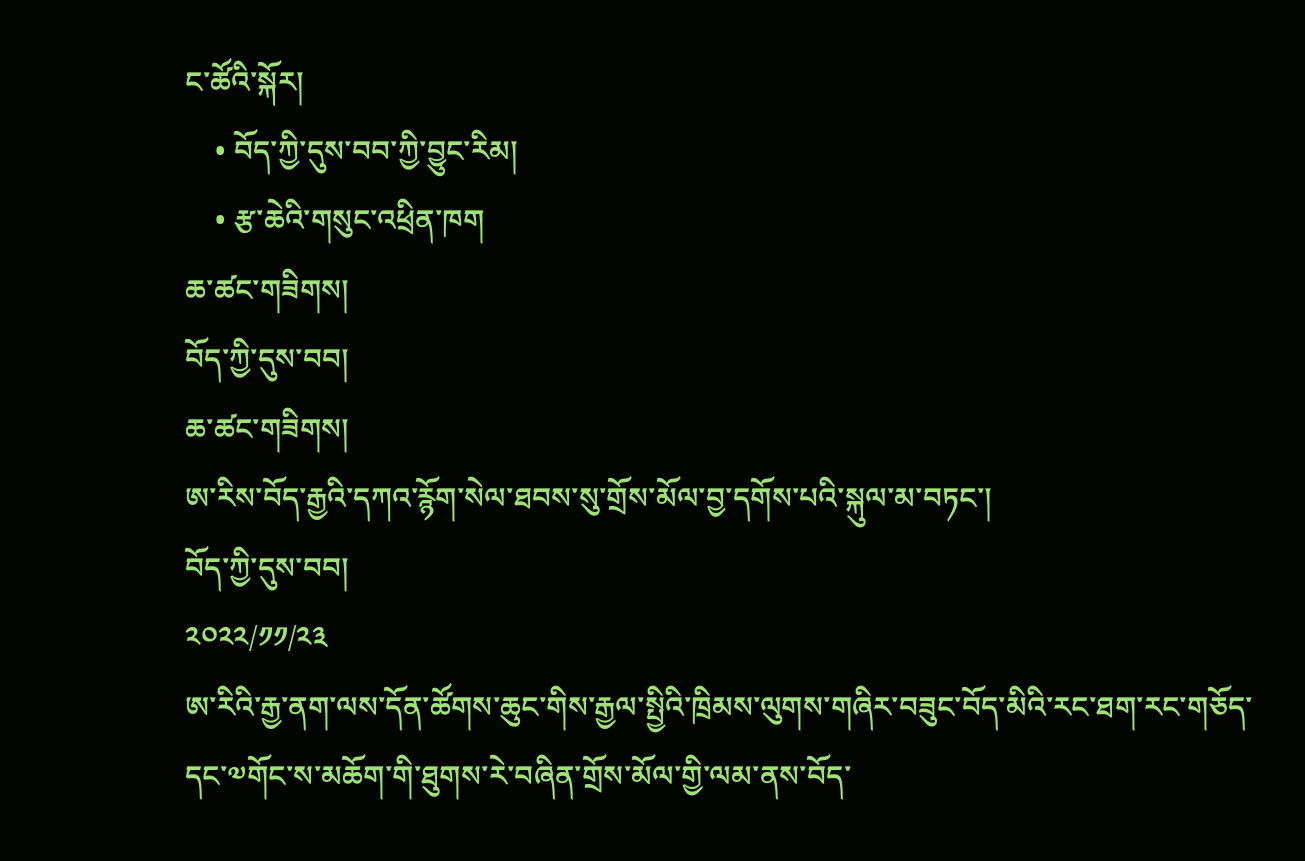ང་ཚོའི་སྐོར།
    • བོད་ཀྱི་དུས་བབ་ཀྱི་བྱུང་རིམ།
    • རྩ་ཆེའི་གསུང་འཕྲིན་ཁག
ཆ་ཚང་གཟིགས།
བོད་ཀྱི་དུས་བབ།
ཆ་ཚང་གཟིགས།
ཨ་རིས་བོད་རྒྱའི་དཀའ་རྙོག་སེལ་ཐབས་སུ་གྲོས་མོལ་བྱ་དགོས་པའི་སྐུལ་མ་བཏང་།
བོད་ཀྱི་དུས་བབ།
༢༠༢༢/༡༡/༢༣
ཨ་རིའི་རྒྱ་ནག་ལས་དོན་ཚོགས་ཆུང་གིས་རྒྱལ་སྤྱིའི་ཁྲིམས་ལུགས་གཞིར་བཟུང་བོད་མིའི་རང་ཐག་རང་གཅོད་དང་༧གོང་ས་མཆོག་གི་ཐུགས་རེ་བཞིན་གྲོས་མོལ་གྱི་ལམ་ནས་བོད་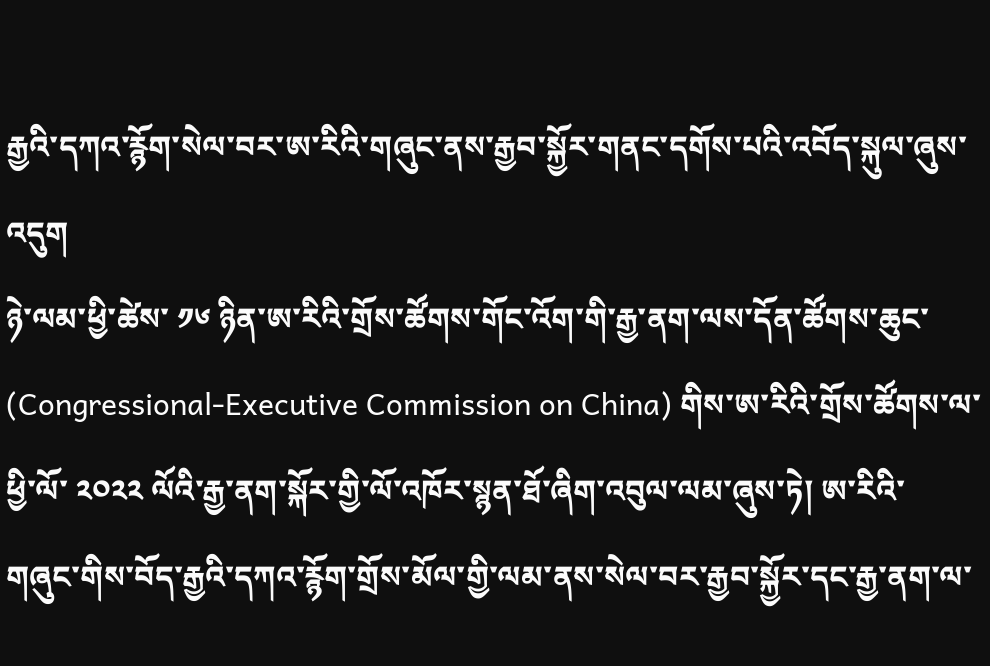རྒྱའི་དཀའ་རྙོག་སེལ་བར་ཨ་རིའི་གཞུང་ནས་རྒྱབ་སྐྱོར་གནང་དགོས་པའི་འབོད་སྐུལ་ཞུས་འདུག
ཉེ་ལམ་ཕྱི་ཚེས་ ༡༦ ཉིན་ཨ་རིའི་གྲོས་ཚོགས་གོང་འོག་གི་རྒྱ་ནག་ལས་དོན་ཚོགས་ཆུང་ (Congressional-Executive Commission on China) གིས་ཨ་རིའི་གྲོས་ཚོགས་ལ་ཕྱི་ལོ་ ༢༠༢༢ ལོའི་རྒྱ་ནག་སྐོར་གྱི་ལོ་འཁོར་སྙན་ཐོ་ཞིག་འབུལ་ལམ་ཞུས་ཏེ། ཨ་རིའི་གཞུང་གིས་བོད་རྒྱའི་དཀའ་རྙོག་གྲོས་མོལ་གྱི་ལམ་ནས་སེལ་བར་རྒྱབ་སྐྱོར་དང་རྒྱ་ནག་ལ་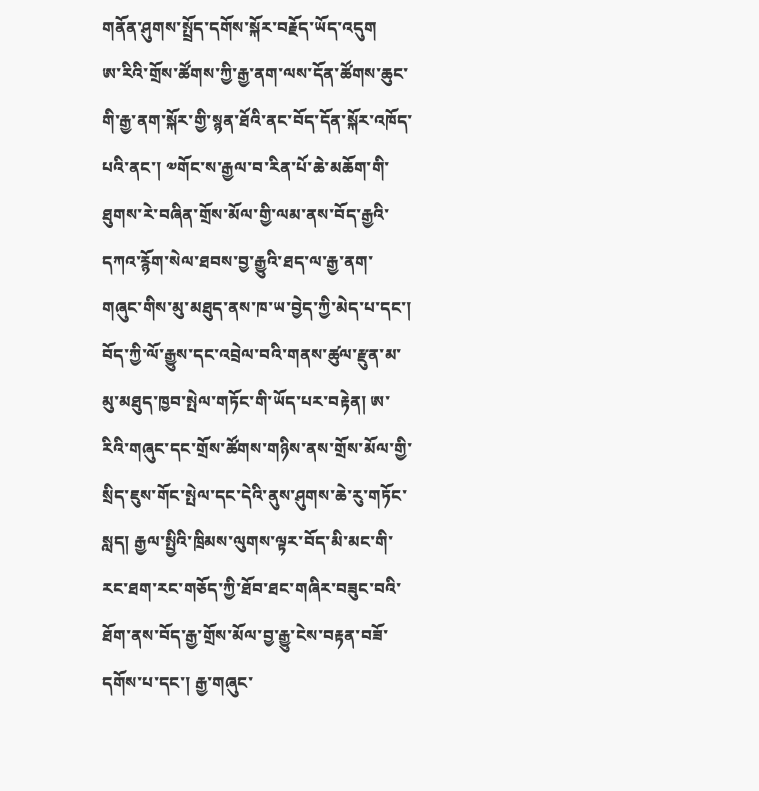གནོན་ཤུགས་སྤྲོད་དགོས་སྐོར་བརྗོད་ཡོད་འདུག
ཨ་རིའི་གྲོས་ཚོགས་ཀྱི་རྒྱ་ནག་ལས་དོན་ཚོགས་ཆུང་གི་རྒྱ་ནག་སྐོར་གྱི་སྙན་ཐོའི་ནང་བོད་དོན་སྐོར་འཁོད་པའི་ནང་། ༧གོང་ས་རྒྱལ་བ་རིན་པོ་ཆེ་མཆོག་གི་ཐུགས་རེ་བཞིན་གྲོས་མོལ་གྱི་ལམ་ནས་བོད་རྒྱའི་དཀའ་རྙོག་སེལ་ཐབས་བྱ་རྒྱུའི་ཐད་ལ་རྒྱ་ནག་གཞུང་གིས་མུ་མཐུད་ནས་ཁ་ཡ་བྱེད་ཀྱི་མེད་པ་དང་། བོད་ཀྱི་ལོ་རྒྱུས་དང་འབྲེལ་བའི་གནས་ཚུལ་རྫུན་མ་མུ་མཐུད་ཁྱབ་སྤེལ་གཏོང་གི་ཡོད་པར་བརྟེན། ཨ་རིའི་གཞུང་དང་གྲོས་ཚོགས་གཉིས་ནས་གྲོས་མོལ་གྱི་སྲིད་ཇུས་གོང་སྤེལ་དང་དེའི་ནུས་ཤུགས་ཆེ་རུ་གཏོང་སླད། རྒྱལ་སྤྱིའི་ཁྲིམས་ལུགས་ལྟར་བོད་མི་མང་གི་རང་ཐག་རང་གཅོད་ཀྱི་ཐོབ་ཐང་གཞིར་བཟུང་བའི་ཐོག་ནས་བོད་རྒྱ་གྲོས་མོལ་བྱ་རྒྱུ་ངེས་བརྟན་བཟོ་དགོས་པ་དང་། རྒྱ་གཞུང་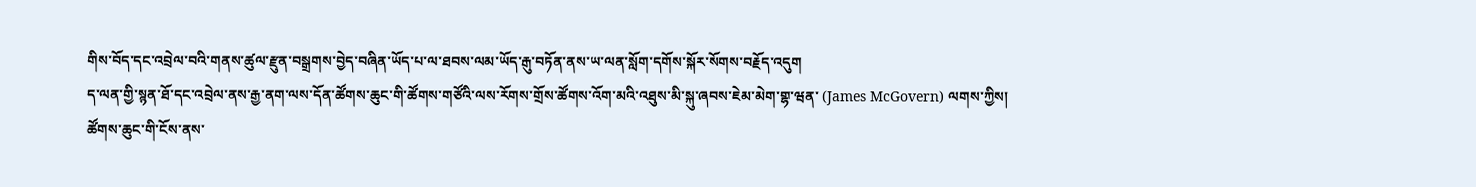གིས་བོད་དང་འབྲེལ་བའི་གནས་ཚུལ་རྫུན་བསྒྲགས་བྱེད་བཞིན་ཡོད་པ་ལ་ཐབས་ལམ་ཡོད་རྒུ་བཏོན་ནས་ཡ་ལན་སློག་དགོས་སྐོར་སོགས་བརྗོད་འདུག
ད་ལན་གྱི་སྙན་ཐོ་དང་འབྲེལ་ནས་རྒྱ་ནག་ལས་དོན་ཚོགས་ཆུང་གི་ཚོགས་གཙོའི་ལས་རོགས་གྲོས་ཚོགས་འོག་མའི་འཐུས་མི་སྐུ་ཞབས་ཇེམ་མེག་གྷ་ཝན་ (James McGovern) ལགས་ཀྱིས། ཚོགས་ཆུང་གི་ངོས་ནས་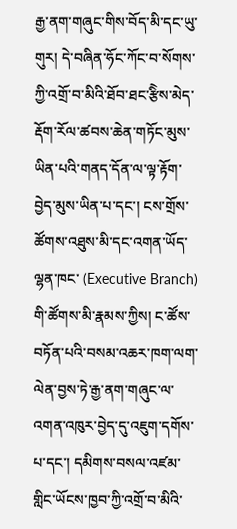རྒྱ་ནག་གཞུང་གིས་བོད་མི་དང་ཡུ་གུར། དེ་བཞིན་ཧོང་ཀོང་བ་སོགས་ཀྱི་འགྲོ་བ་མིའི་ཐོབ་ཐང་རྩིེས་མེད་རྡོག་རོལ་ཚབས་ཆེན་གཏོང་མུས་ཡིན་པའི་གནད་དོན་ལ་ལྟ་རྟོག་བྱེད་མུས་ཡིན་པ་དང་། ངས་གྲོས་ཚོགས་འཐུས་མི་དང་འགན་ཡོད་ལྷན་ཁང་ (Executive Branch) གི་ཚོགས་མི་རྣམས་ཀྱིས། ང་ཚོས་བཏོན་པའི་བསམ་འཆར་ཁག་ལག་ལེན་བྱས་ཏེ་རྒྱ་ནག་གཞུང་ལ་འགན་འཁུར་བྱེད་དུ་འཇུག་དགོས་པ་དང་། དམིགས་བསལ་འཛམ་གླིང་ཡོངས་ཁྱབ་ཀྱི་འགྲོ་བ་མིའི་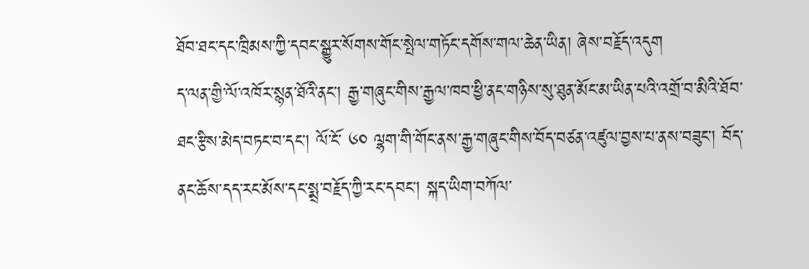ཐོབ་ཐང་དང་ཁྲིམས་ཀྱི་དབང་སྒྱུར་སོགས་གོང་སྤེལ་གཏོང་དགོས་གལ་ཆེན་ཡིན། ཞེས་བརྗོད་འདུག
ད་ལན་གྱི་ལོ་འཁོར་སྙན་ཐོའི་ནང་། རྒྱ་གཞུང་གིས་རྒྱལ་ཁབ་ཕྱི་ནང་གཉིས་སུ་ཐུན་མོང་མ་ཡིན་པའི་འགྲོ་བ་མིའི་ཐོབ་ཐང་རྩིས་མེད་བཏང་བ་དང་། ལོ་ངོ་ ༦༠ ལྷག་གི་གོང་ནས་རྒྱ་གཞུང་གིས་བོད་བཙན་འཛུལ་བྱས་པ་ནས་བཟུང་། བོད་ནང་ཆོས་དད་རང་མོས་དང་སྨྲ་བརྗོད་ཀྱི་རང་དབང་། སྐད་ཡིག་བཀོལ་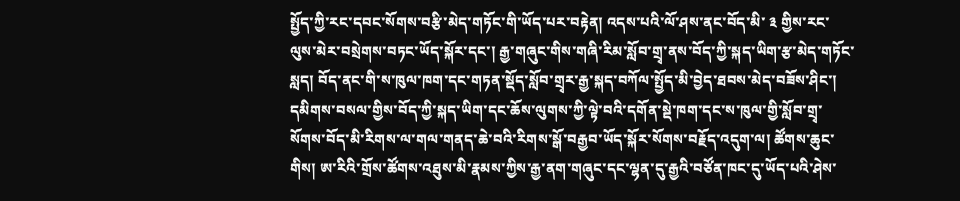སྤྱོད་ཀྱི་རང་དབང་སོགས་བརྩི་མེད་གཏོང་གི་ཡོད་པར་བརྟེན། འདས་པའི་ལོ་ཤས་ནང་བོད་མི་ ༣ གྱིས་རང་ལུས་མེར་བསྲེགས་བཏང་ཡོད་སྐོར་དང་། རྒྱ་གཞུང་གིས་གཞི་རིམ་སློབ་གྲྭ་ནས་བོད་ཀྱི་སྐད་ཡིག་རྩ་མེད་གཏོང་སླད། བོད་ནང་གི་ས་ཁུལ་ཁག་དང་གཏན་སྡོད་སློབ་གྲྭར་རྒྱ་སྐད་བཀོལ་སྤྱོད་མི་བྱེད་ཐབས་མེད་བཟོས་ཤིང་། དམིགས་བསལ་གྱིས་བོད་ཀྱི་སྐད་ཡིག་དང་ཆོས་ལུགས་ཀྱི་ལྟེ་བའི་དགོན་སྡེ་ཁག་དང་ས་ཁུལ་གྱི་སློབ་གྲྭ་སོགས་བོད་མི་རིགས་ལ་གལ་གནད་ཆེ་བའི་རིགས་སྒོ་བརྒྱབ་ཡོད་སྐོར་སོགས་བརྗོད་འདུག་ལ། ཚོགས་ཆུང་གིས། ཨ་རིའི་གྲོས་ཚོགས་འཐུས་མི་རྣམས་ཀྱིས་རྒྱ་ནག་གཞུང་དང་ལྷན་དུ་རྒྱའི་བཙོན་ཁང་དུ་ཡོད་པའི་ཤེས་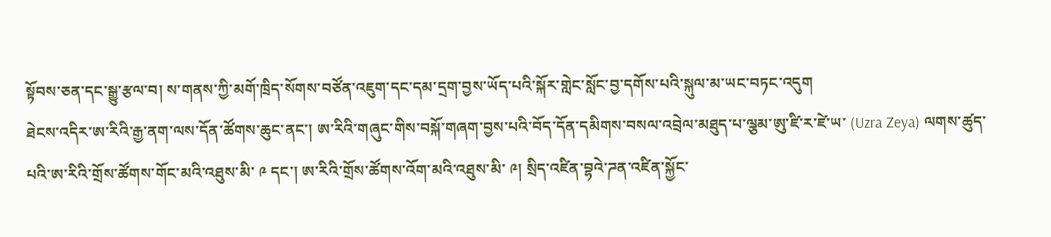སྟོབས་ཅན་དང་སྒྱུ་རྩལ་བ། ས་གནས་ཀྱི་མགོ་ཁྲིད་སོགས་བཙོན་འཇུག་དང་དམ་དྲག་བྱས་ཡོད་པའི་སྐོར་གླེང་སློང་བྱ་དགོས་པའི་སྐུལ་མ་ཡང་བཏང་འདུག
ཐེངས་འདིར་ཨ་རིའི་རྒྱ་ནག་ལས་དོན་ཚོགས་ཆུང་ནང་། ཨ་རིའི་གཞུང་གིས་བསྐོ་གཞག་བྱས་པའི་བོད་དོན་དམིགས་བསལ་འབྲེལ་མཐུད་པ་ལྕམ་ཨུ་ཛི་ར་ཛེ་ཡ་ (Uzra Zeya) ལགས་ཚུད་པའི་ཨ་རིའི་གྲོས་ཚོགས་གོང་མའི་འཐུས་མི་ ༩ དང་། ཨ་རིའི་གྲོས་ཚོགས་འོག་མའི་འཐུས་མི་ ༩། སྲིད་འཛིན་བྷའེ་ཌན་འཛིན་སྐྱོང་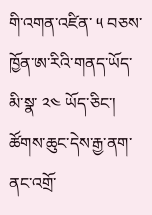གི་འགན་འཛིན་ ༥ བཅས་ཁྱོན་ཨ་རིའི་གནད་ཡོད་མི་སྣ་ ༢༤ ཡོད་ཅིང་། ཚོགས་ཆུང་དེས་རྒྱ་ནག་ནང་འགྲོ་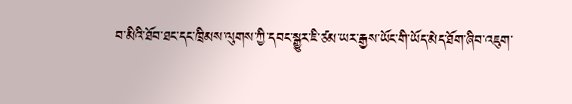བ་མིའི་ཐོབ་ཐང་དང་ཁྲིམས་ལུགས་ཀྱི་དབང་སྒྱུར་ཇི་ཙམ་ཡར་རྒྱས་ཡོང་གི་ཡོད་མེད་ཐོག་ཞིབ་འཇུག་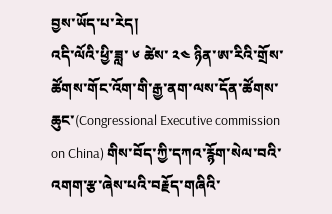བྱས་ཡོད་པ་རེད།
འདི་ལོའི་ཕྱི་ཟླ་ ༦ ཚེས་ ༢༤ ཉིན་ཨ་རིའི་གྲོས་ཚོགས་གོང་འོག་གི་རྒྱ་ནག་ལས་དོན་ཚོགས་ཆུང་(Congressional Executive commission on China) གིས་བོད་ཀྱི་དཀའ་རྙོག་སེལ་བའི་འགག་རྩ་ཞེས་པའི་བརྗོད་གཞིའི་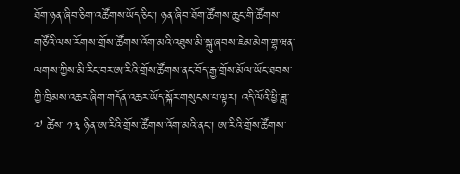ཐོག་ཉན་ཞིབ་ཅིག་འཚོགས་ཡོད་ཅིང་། ཉན་ཞིབ་ཐོག་ཚོགས་ཆུང་གི་ཚོགས་གཙོའི་ལས་རོགས་གྲོས་ཚོགས་འོག་མའི་འཐུས་མི་སྐུ་ཞབས་ཇེམ་མེག་གྷ་ཝན་ལགས་ཀྱིས་མི་རིང་བར་ཨ་རིའི་གྲོས་ཚོགས་ནང་བོད་རྒྱ་གྲོས་མོལ་ཡོང་ཐབས་ཀྱི་ཁྲིམས་འཆར་ཞིག་གདོན་འཆར་ཡོད་སྐོར་གསུངས་པ་ལྟར། འདི་ལོའི་ཕྱི་ཟླ་ ༧ ཚེས་ ༡༣ ཉིན་ཨ་རིའི་གྲོས་ཚོགས་འོག་མའི་ནང་། ཨ་རིའི་གྲོས་ཚོགས་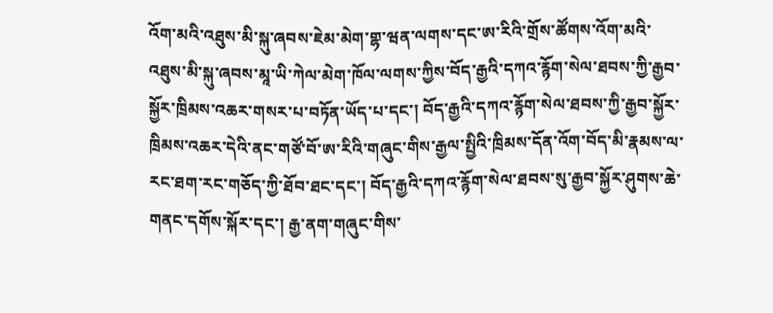འོག་མའི་འཐུས་མི་སྐུ་ཞབས་ཇེམ་མེག་གྷ་ཝན་ལགས་དང་ཨ་རིའི་གྲོས་ཚོགས་འོག་མའི་འཐུས་མི་སྐུ་ཞབས་མཱ་ཡི་ཀེལ་མེག་ཁོལ་ལགས་ཀྱིས་བོད་རྒྱའི་དཀའ་རྙོག་སེལ་ཐབས་ཀྱི་རྒྱབ་སྐྱོར་ཁྲིམས་འཆར་གསར་པ་བཏོན་ཡོད་པ་དང་། བོད་རྒྱའི་དཀའ་རྙོག་སེལ་ཐབས་ཀྱི་རྒྱབ་སྐྱོར་ཁྲིམས་འཆར་དེའི་ནང་གཙོ་བོ་ཨ་རིའི་གཞུང་གིས་རྒྱལ་སྤྱིའི་ཁྲིམས་དོན་འོག་བོད་མི་རྣམས་ལ་རང་ཐག་རང་གཅོད་ཀྱི་ཐོབ་ཐང་དང་། བོད་རྒྱའི་དཀའ་རྙོག་སེལ་ཐབས་སུ་རྒྱབ་སྐྱོར་ཤུགས་ཆེ་གནང་དགོས་སྐོར་དང་། རྒྱ་ནག་གཞུང་གིས་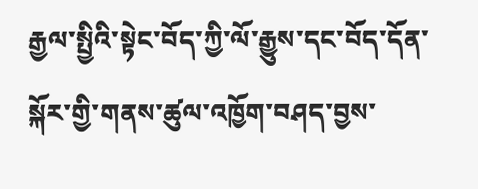རྒྱལ་སྤྱིའི་སྟེང་བོད་ཀྱི་ལོ་རྒྱུས་དང་བོད་དོན་སྐོར་གྱི་གནས་ཚུལ་འཁྱོག་བཤད་བྱས་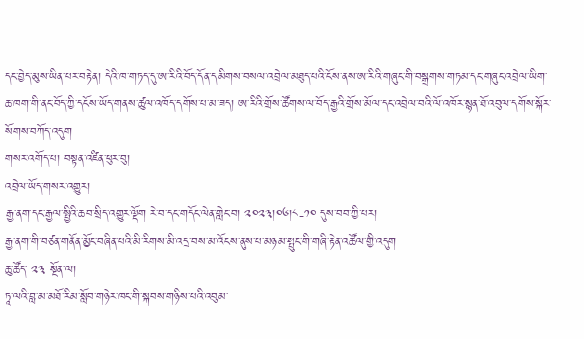དང་བྱེད་མུས་ཡིན་པར་བརྟེན། དེའི་ཁ་གཏད་དུ་ཨ་རིའི་བོད་དོན་དམིགས་བསལ་འབྲེལ་མཐུད་པའི་ངོས་ནས་ཨ་རིའི་གཞུང་གི་བསྒྲགས་གཏམ་དང་གཞུང་འབྲེལ་ཡིག་ཆ་ཁག་གི་ནང་བོད་ཀྱི་དངོས་ཡོད་གནས་ཚུལ་འཁོད་དགོས་པ་མ་ཟད། ཨ་རིའི་གྲོས་ཚོགས་ལ་བོད་རྒྱའི་གྲོས་མོལ་དང་འབྲེལ་བའི་ལོ་འཁོར་སྙན་ཐོ་འབུལ་དགོས་སྐོར་སོགས་བཀོད་འདུག
གསར་འགོད་པ། བསྟན་འཛིན་ཕུར་བུ།
འབྲེལ་ཡོད་གསར་འགྱུར།
རྒྱ་ནག་དང་རྒྱལ་སྤྱིའི་ཆབ་སྲིད་འགྱུར་ལྡོག རེ་བ་དང་གདོང་ལེན་གླེང་བ། ༢༠༢༣།༠༦།༨-༡༠ དུས་བབ་ཀྱི་པར།
རྒྱ་ནག་གི་བཙན་གནོན་མྱོང་བཞིན་པའི་མི་རིགས་མི་འདྲ་བས་མ་འོངས་ནུས་པ་མཉམ་སྤུང་གི་གཞི་རྟེན་འཚོལ་གྱི་འདུག
ཆུ་ཚོད་ ༢༣ སྔོན་ལ།
ཏཱ་ལའི་བླ་མ་མཐོ་རིམ་སློབ་གཉེར་ཁང་གི་སྐབས་གཉིས་པའི་འབུམ་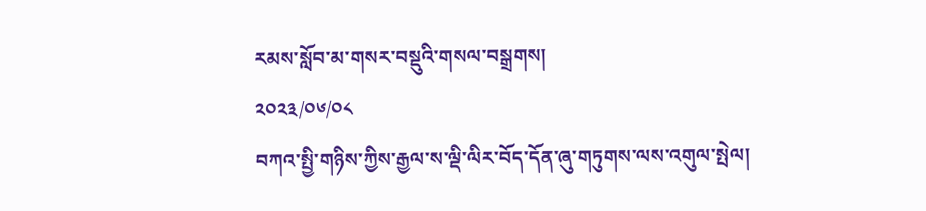རམས་སློབ་མ་གསར་བསྡུའི་གསལ་བསྒྲགས།
༢༠༢༣/༠༦/༠༨
བཀའ་སྤྱི་གཉིས་ཀྱིས་རྒྱལ་ས་ལྡི་ལིར་བོད་དོན་ཞུ་གཏུགས་ལས་འགུལ་སྤེལ།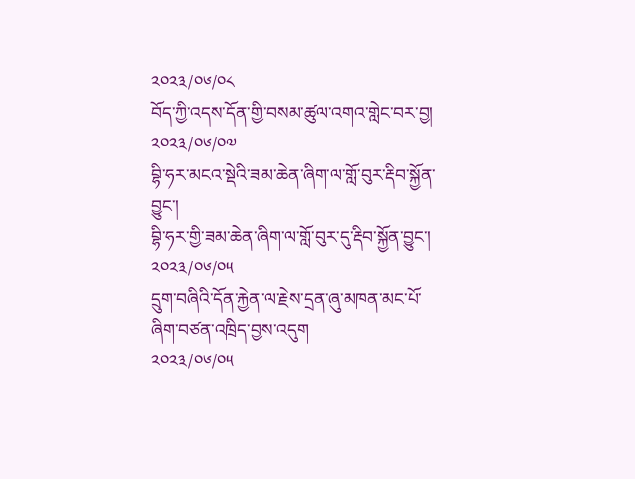༢༠༢༣/༠༦/༠༨
བོད་ཀྱི་འདས་དོན་གྱི་བསམ་ཚུལ་འགའ་གླེང་བར་བྱ།
༢༠༢༣/༠༦/༠༧
བྷི་ཧར་མངའ་སྡེའི་ཟམ་ཆེན་ཞིག་ལ་གློ་བུར་རྡིབ་སྐྱོན་བྱུང་།
བྷི་ཧར་གྱི་ཟམ་ཆེན་ཞིག་ལ་གློ་བུར་དུ་རྡིབ་སྐྱོན་བྱུང་།
༢༠༢༣/༠༦/༠༥
དྲུག་བཞིའི་དོན་རྐྱེན་ལ་རྗེས་དྲན་ཞུ་མཁན་མང་པོ་ཞིག་བཙན་འཁྲིད་བྱས་འདུག
༢༠༢༣/༠༦/༠༥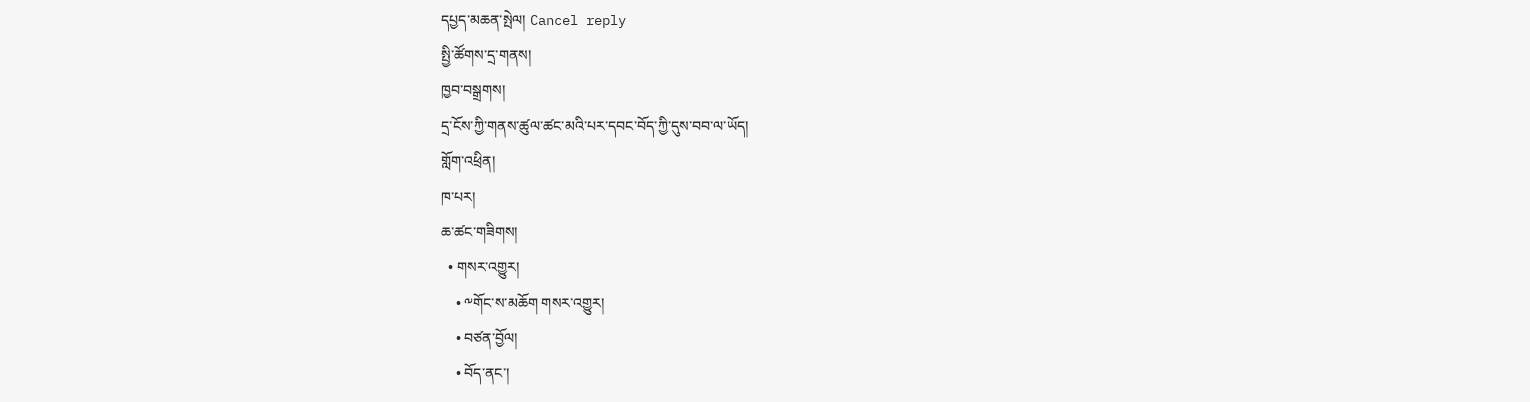དཔྱད་མཆན་སྤེལ། Cancel reply
སྤྱི་ཚོགས་དྲ་གནས།
ཁྱབ་བསྒྲགས།
དྲ་ངོས་ཀྱི་གནས་ཚུལ་ཚང་མའི་པར་དབང་བོད་ཀྱི་དུས་བབ་ལ་ཡོད།
གློག་འཕྲིན།
ཁ་པར།
ཆ་ཚང་གཟིགས།
  • གསར་འགྱུར།
    • ༸གོང་ས་མཆོག གསར་འགྱུར།
    • བཙན་བྱོལ།
    • བོད་ནང་།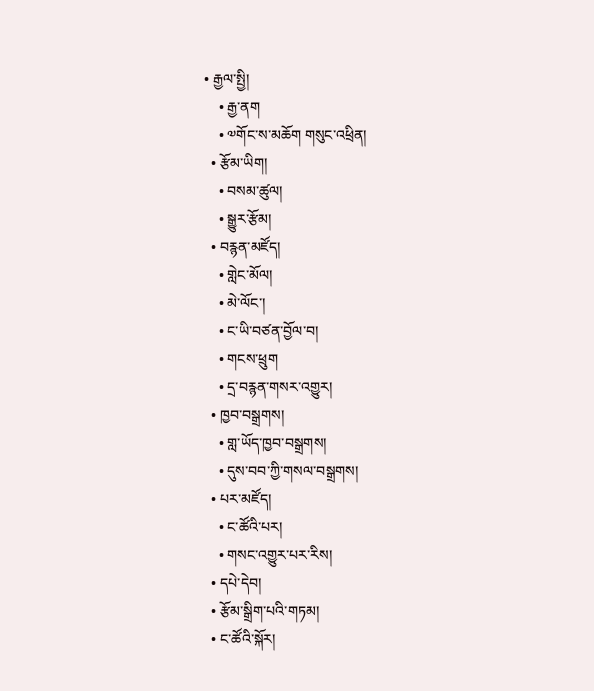• རྒྱལ་སྤྱི།
    • རྒྱ་ནག
    • ༧གོང་ས་མཆོག གསུང་འཕྲིན།
  • རྩོམ་ཡིག།
    • བསམ་ཚུལ།
    • སྒྱུར་རྩོམ།
  • བརྙན་མཛོད།
    • གླེང་མོལ།
    • མེ་ལོང་།
    • ང་ཡི་བཙན་བྱོལ་བ།
    • གངས་ཕྲུག
    • དྲ་བརྙན་གསར་འགྱུར།
  • ཁྱབ་བསྒྲགས།
    • གླ་ཡོད་ཁྱབ་བསྒྲགས།
    • དུས་བབ་ཀྱི་གསལ་བསྒྲགས།
  • པར་མཛོད།
    • ང་ཚོའི་པར།
    • གསང་འགྱུར་པར་རིས།
  • དཔེ་དེབ།
  • རྩོམ་སྒྲིག་པའི་གཏམ།
  • ང་ཚོའི་སྐོར།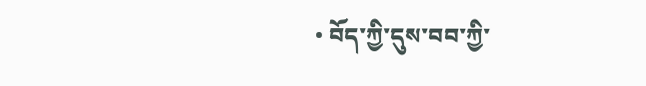• བོད་ཀྱི་དུས་བབ་ཀྱི་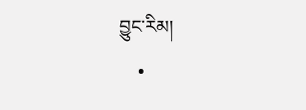བྱུང་རིམ།
    •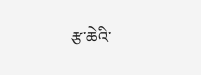རྩ་ཆེའི་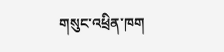གསུང་འཕྲིན་ཁག